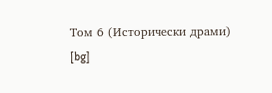Том 6 (Исторически драми) [bg]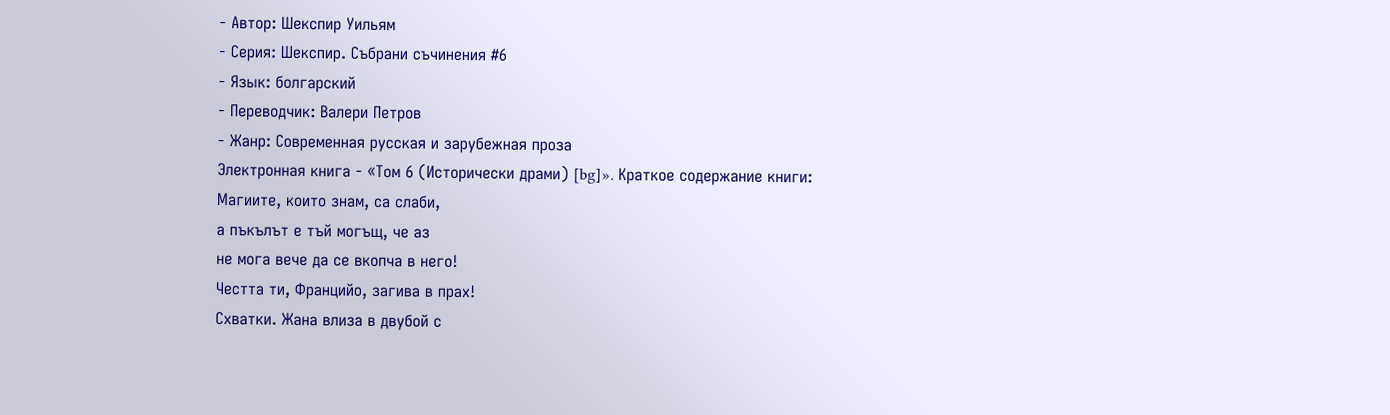- Автор: Шекспир Уильям
- Серия: Шекспир. Събрани съчинения #6
- Язык: болгарский
- Переводчик: Валери Петров
- Жанр: Современная русская и зарубежная проза
Электронная книга - «Том 6 (Исторически драми) [bg]». Краткое содержание книги:
Магиите, които знам, са слаби,
а пъкълът е тъй могъщ, че аз
не мога вече да се вкопча в него!
Честта ти, Францийо, загива в прах!
Схватки. Жана влиза в двубой с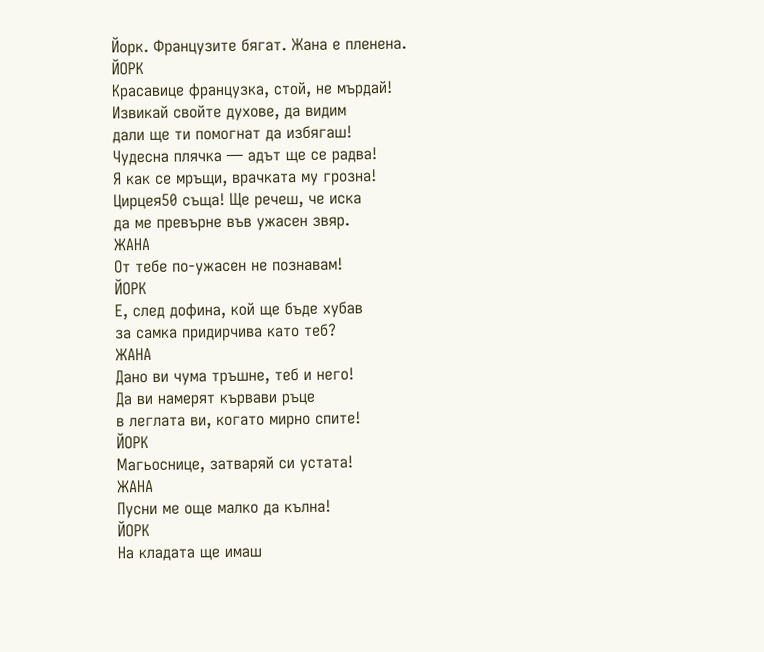Йорк. Французите бягат. Жана е пленена.
ЙОРК
Красавице французка, стой, не мърдай!
Извикай свойте духове, да видим
дали ще ти помогнат да избягаш!
Чудесна плячка — адът ще се радва!
Я как се мръщи, врачката му грозна!
Цирцея50 съща! Ще речеш, че иска
да ме превърне във ужасен звяр.
ЖАНА
От тебе по-ужасен не познавам!
ЙОРК
Е, след дофина, кой ще бъде хубав
за самка придирчива като теб?
ЖАНА
Дано ви чума тръшне, теб и него!
Да ви намерят кървави ръце
в леглата ви, когато мирно спите!
ЙОРК
Магьоснице, затваряй си устата!
ЖАНА
Пусни ме още малко да кълна!
ЙОРК
На кладата ще имаш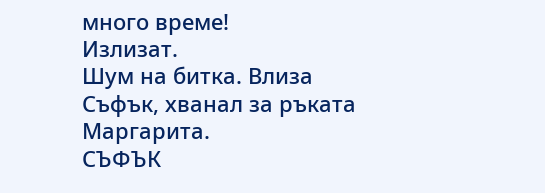много време!
Излизат.
Шум на битка. Влиза Съфък, хванал за ръката Маргарита.
СЪФЪК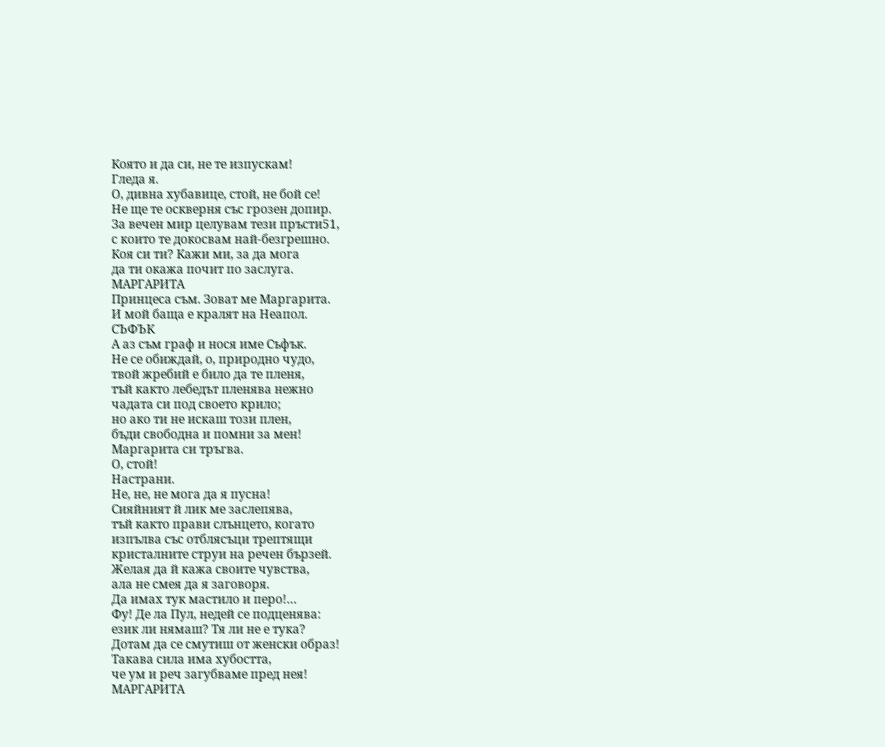Която и да си, не те изпускам!
Гледа я.
О, дивна хубавице, стой, не бой се!
Не ще те оскверня със грозен допир.
За вечен мир целувам тези пръсти51,
с които те докосвам най-безгрешно.
Коя си ти? Кажи ми, за да мога
да ти окажа почит по заслуга.
МАРГАРИТА
Принцеса съм. Зоват ме Маргарита.
И мой баща е кралят на Неапол.
СЪФЪК
А аз съм граф и нося име Съфък.
Не се обиждай, о, природно чудо,
твой жребий е било да те пленя,
тъй както лебедът пленява нежно
чадата си под своето крило;
но ако ти не искаш този плен,
бъди свободна и помни за мен!
Маргарита си тръгва.
О, стой!
Настрани.
Не, не, не мога да я пусна!
Сияйният й лик ме заслепява,
тъй както прави слънцето, когато
изпълва със отблясъци трептящи
кристалните струи на речен бързей.
Желая да й кажа своите чувства,
ала не смея да я заговоря.
Да имах тук мастило и перо!…
Фу! Де ла Пул, недей се подценява:
език ли нямаш? Тя ли не е тука?
Дотам да се смутиш от женски образ!
Такава сила има хубостта,
че ум и реч загубваме пред нея!
МАРГАРИТА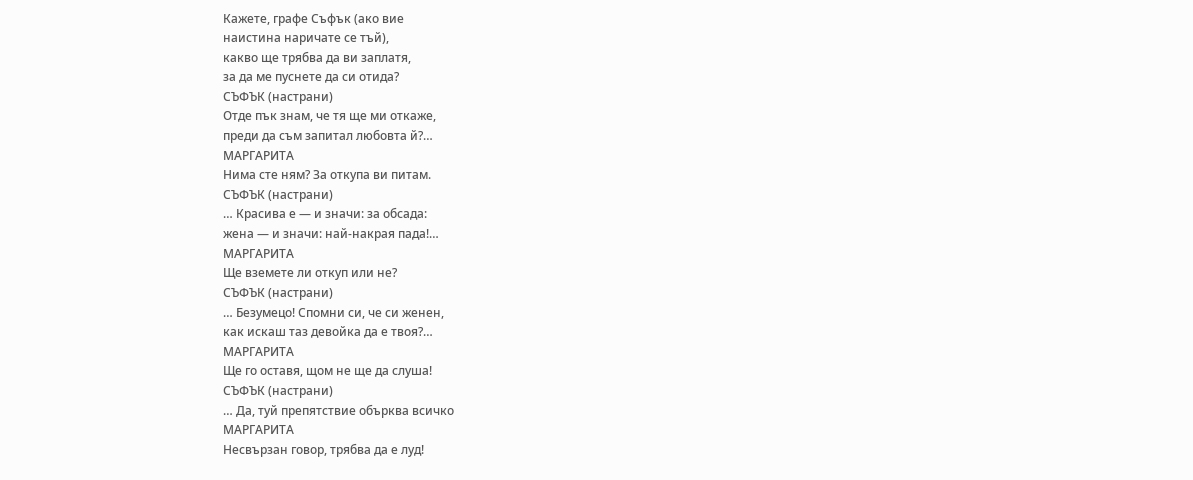Кажете, графе Съфък (ако вие
наистина наричате се тъй),
какво ще трябва да ви заплатя,
за да ме пуснете да си отида?
СЪФЪК (настрани)
Отде пък знам, че тя ще ми откаже,
преди да съм запитал любовта й?…
МАРГАРИТА
Нима сте ням? За откупа ви питам.
СЪФЪК (настрани)
… Красива е — и значи: за обсада:
жена — и значи: най-накрая пада!…
МАРГАРИТА
Ще вземете ли откуп или не?
СЪФЪК (настрани)
… Безумецо! Спомни си, че си женен,
как искаш таз девойка да е твоя?…
МАРГАРИТА
Ще го оставя, щом не ще да слуша!
СЪФЪК (настрани)
… Да, туй препятствие обърква всичко
МАРГАРИТА
Несвързан говор, трябва да е луд!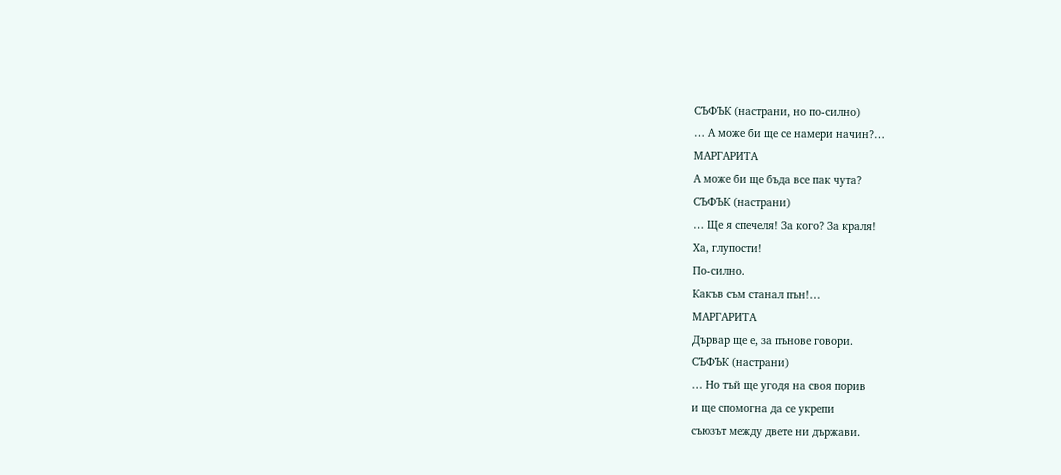СЪФЪК (настрани, но по-силно)
… А може би ще се намери начин?…
МАРГАРИТА
А може би ще бъда все пак чута?
СЪФЪК (настрани)
… Ще я спечеля! За кого? За краля!
Ха, глупости!
По-силно.
Какъв съм станал пън!…
МАРГАРИТА
Дървар ще е, за пънове говори.
СЪФЪК (настрани)
… Но тъй ще угодя на своя порив
и ще спомогна да се укрепи
съюзът между двете ни държави.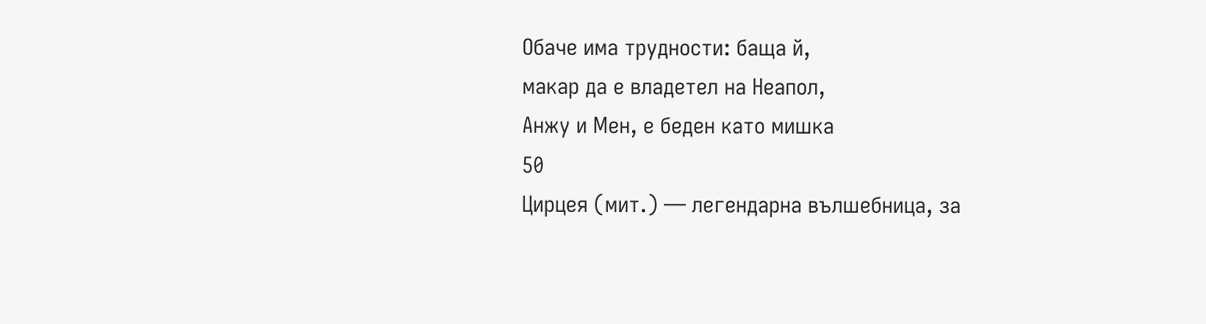Обаче има трудности: баща й,
макар да е владетел на Неапол,
Анжу и Мен, е беден като мишка
50
Цирцея (мит.) — легендарна вълшебница, за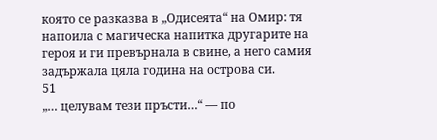която се разказва в „Одисеята“ на Омир: тя напоила с магическа напитка другарите на героя и ги превърнала в свине, а него самия задържала цяла година на острова си.
51
„… целувам тези пръсти…“ — по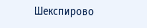Шекспирово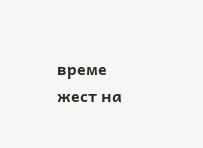време жест на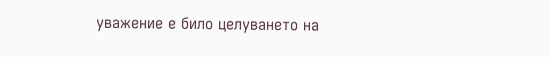уважение е било целуването на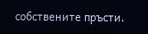собствените пръсти.